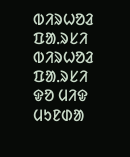ᱵᱤᱨᱦᱚᱲ ᱯᱟᱹᱨᱥᱤ
ᱵᱤᱨᱦᱚᱲ ᱯᱟᱹᱨᱥᱤ ᱫᱚ ᱢᱤᱫ ᱢᱩᱱᱰᱟ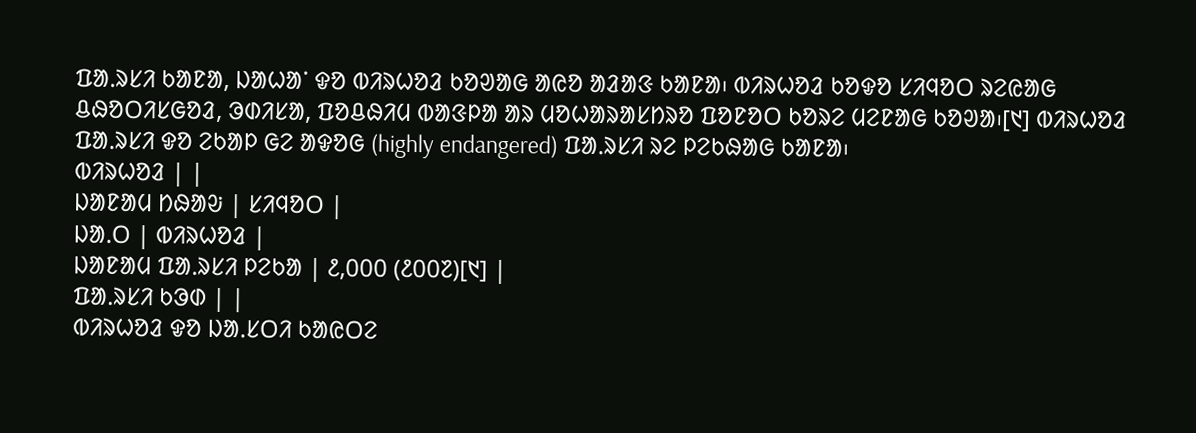ᱯᱟᱹᱨᱥᱤ ᱠᱟᱱᱟ, ᱡᱟᱦᱟᱸ ᱫᱚ ᱵᱤᱨᱦᱚᱲ ᱠᱚᱣᱟᱜ ᱟᱭᱚ ᱟᱲᱟᱝ ᱠᱟᱱᱟ᱾ ᱵᱤᱨᱦᱚᱲ ᱠᱚᱫᱚ ᱥᱤᱧᱚᱛ ᱨᱮᱭᱟᱜ ᱪᱷᱚᱛᱤᱥᱜᱚᱲ, ᱳᱰᱤᱥᱟ, ᱯᱚᱪᱷᱤᱢ ᱵᱟᱝᱞᱟ ᱟᱨ ᱢᱚᱦᱟᱨᱟᱥᱴᱨᱚ ᱯᱚᱱᱚᱛ ᱠᱚᱨᱮ ᱢᱮᱱᱟᱜ ᱠᱚᱣᱟ᱾[᱑] ᱵᱤᱨᱦᱚᱲ ᱯᱟᱹᱨᱥᱤ ᱫᱚ ᱮᱠᱟᱞ ᱜᱮ ᱟᱫᱚᱜ (highly endangered) ᱯᱟᱹᱨᱥᱤ ᱨᱮ ᱞᱮᱠᱷᱟᱜ ᱠᱟᱱᱟ᱾
ᱵᱤᱨᱦᱚᱲ | |
ᱡᱟᱱᱟᱢ ᱴᱷᱟᱶ | ᱥᱤᱧᱚᱛ |
ᱡᱟᱹᱛ | ᱵᱤᱨᱦᱚᱲ |
ᱡᱟᱱᱟᱢ ᱯᱟᱹᱨᱥᱤ ᱞᱮᱠᱟ | ᱒,᱐᱐᱐ (᱒᱐᱐᱗)[᱑] |
ᱯᱟᱹᱨᱥᱤ ᱠᱳᱰ | |
ᱵᱤᱨᱦᱚᱲ ᱫᱚ ᱡᱟᱹᱥᱛᱤ ᱠᱟᱭᱛᱮ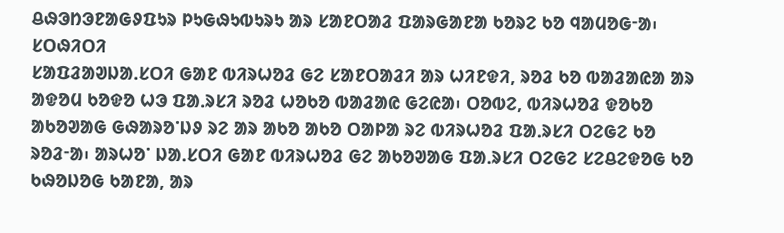ᱪᱷᱳᱴᱳᱱᱟᱜᱽᱯᱩᱨ ᱞᱩᱜᱷᱩᱵᱩᱨᱩ ᱟᱨ ᱥᱟᱱᱛᱟᱲ ᱯᱟᱨᱜᱟᱱᱟ ᱠᱚᱨᱮ ᱠᱚ ᱧᱟᱢᱚᱜᱼᱟ᱾
ᱥᱛᱷᱤᱛᱤ
ᱥᱟᱯᱲᱟᱣᱡᱟᱹᱥᱛᱤ ᱜᱟᱱ ᱵᱤᱨᱦᱚᱲ ᱜᱮ ᱥᱟᱱᱛᱟᱲᱤ ᱟᱨ ᱦᱤᱱᱫᱤ, ᱨᱚᱲ ᱠᱚ ᱵᱟᱲᱟᱭᱟ ᱟᱨ ᱟᱫᱚᱢ ᱠᱚᱫᱚ ᱦᱳ ᱯᱟᱹᱨᱥᱤ ᱨᱚᱲ ᱦᱚᱠᱚ ᱵᱟᱲᱟᱭ ᱜᱮᱭᱟ᱾ ᱛᱚᱵᱮ, ᱵᱤᱨᱦᱚᱲ ᱫᱚᱠᱚ ᱟᱠᱚᱣᱟᱜ ᱜᱷᱟᱨᱚᱸᱡᱽ ᱨᱮ ᱟᱨ ᱟᱠᱚ ᱟᱠᱚ ᱛᱟᱞᱟ ᱨᱮ ᱵᱤᱨᱦᱚᱲ ᱯᱟᱹᱨᱥᱤ ᱛᱮᱜᱮ ᱠᱚ ᱨᱚᱲᱼᱟ᱾ ᱟᱨᱦᱚᱸ ᱡᱟᱹᱥᱛᱤ ᱜᱟᱱ ᱵᱤᱨᱦᱚᱲ ᱜᱮ ᱟᱠᱚᱣᱟᱜ ᱯᱟᱹᱨᱥᱤ ᱛᱮᱜᱮ ᱥᱮᱪᱮᱫᱚᱜ ᱠᱚ ᱠᱷᱚᱡᱚᱜ ᱠᱟᱱᱟ, ᱟᱨ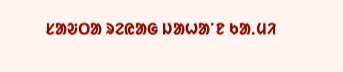ᱥᱟᱶᱛᱟ ᱨᱮᱭᱟᱜ ᱡᱟᱦᱟᱸᱱ ᱠᱟᱹᱢᱤ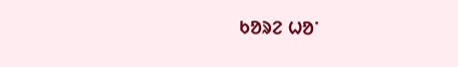ᱠᱚᱨᱮ ᱦᱚᱸ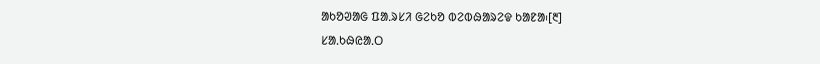ᱟᱠᱚᱣᱟᱜ ᱯᱟᱹᱨᱥᱤ ᱜᱮᱠᱚ ᱵᱮᱵᱷᱟᱨᱮᱫ ᱠᱟᱱᱟ᱾[᱓]
ᱥᱟᱹᱠᱷᱭᱟᱹᱛ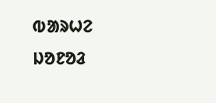ᱵᱟᱨᱦᱮ ᱡᱚᱱᱚᱲ